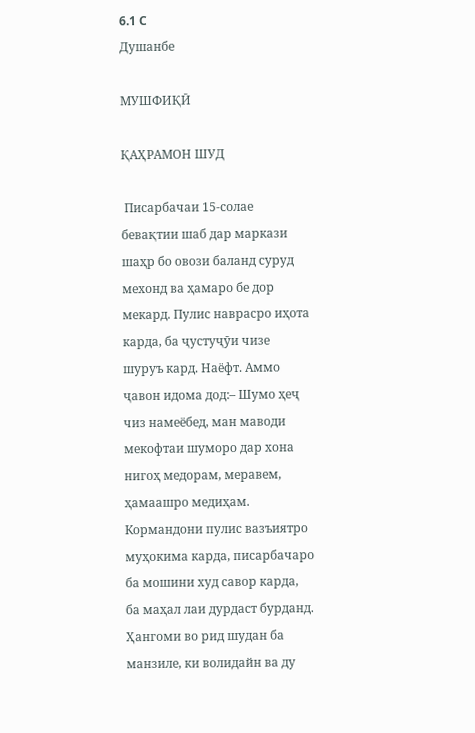6.1 C
Душанбе

МУШФИҚӢ

ҚАҲРАМОН ШУД

 Писарбачаи 15-солае бевақтии шаб дар маркази шаҳр бо овози баланд суруд мехонд ва ҳамаро бе дор мекард. Пулис наврасро иҳота карда, ба ҷустуҷӯи чизе шуруъ кард. Наёфт. Аммо ҷавон идома дод:– Шумо ҳеҷ чиз намеёбед, ман маводи мекофтаи шуморо дар хона нигоҳ медорам, меравем, ҳамаашро медиҳам. Кормандони пулис вазъиятро муҳокима карда, писарбачаро ба мошини худ савор карда, ба маҳал лаи дурдаст бурданд. Ҳангоми во рид шудан ба манзиле, ки волидайн ва ду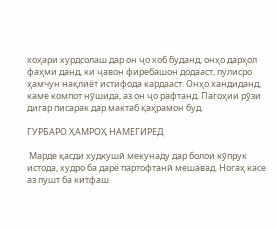хоҳари хурдсолаш дар он ҷо хоб буданд, онҳо дарҳол фаҳми данд, ки ҷавон фиребашон додааст, пулисро ҳамчун нақлиёт истифода кардааст. Онҳо хандиданд, каме компот нӯшида, аз он ҷо рафтанд. Пагоҳии рӯзи дигар писарак дар мактаб қаҳрамон буд.

ГУРБАРО ҲАМРОҲ НАМЕГИРЕД

 Марде қасди худкушӣ мекунаду дар болои кӯпрук истода, худро ба дарё партофтанӣ мешавад. Ногаҳ касе аз пушт ба китфаш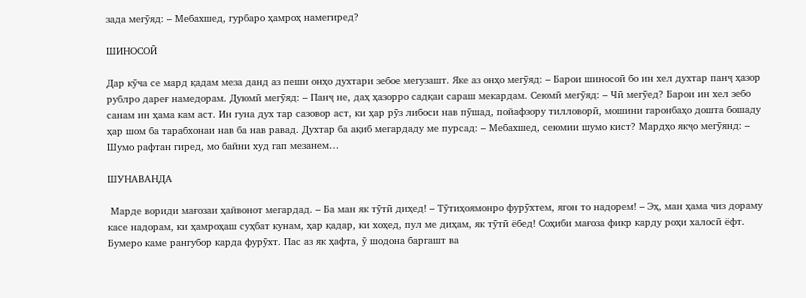зада мегӯяд: – Мебахшед, гурбаро ҳамроҳ намегиред?

ШИНОСОӢ

Дар кӯча се мард қадам меза данд аз пеши онҳо духтари зебое мегузашт. Яке аз онҳо мегӯяд: – Барои шиносоӣ бо ин хел духтар панҷ ҳазор рублро дареғ намедорам. Дуюмӣ мегӯяд: – Панҷ не, даҳ ҳазорро садқаи сараш мекардам. Сеюмӣ мегӯяд: – Чӣ мегӯед? Барои ин хел зебо санам ин ҳама кам аст. Ин гуна дух тар сазовор аст, ки ҳар рӯз либоси нав пӯшад, пойафзору тилловорӣ, мошини гаронбаҳо дошта бошаду ҳар шом ба тарабхонаи нав ба нав равад. Духтар ба ақиб мегардаду ме пурсад: – Мебахшед, сеюмии шумо кист? Мардҳо якҷо мегӯянд: – Шумо рафтан гиред, мо байни худ гап мезанем…

ШУНАВАНДА

 Марде вориди мағозаи ҳайвонот мегардад. – Ба ман як тӯтӣ диҳед! – Тӯтиҳоямонро фурӯхтем, ягон то надорем! – Эҳ, ман ҳама чиз дораму касе надорам, ки ҳамроҳаш суҳбат кунам, ҳар қадар, ки хоҳед, пул ме диҳам, як тӯтӣ ёбед! Соҳиби мағоза фикр карду роҳи халосӣ ёфт. Бумеро каме рангубор карда фурӯхт. Пас аз як ҳафта, ӯ шодона баргашт ва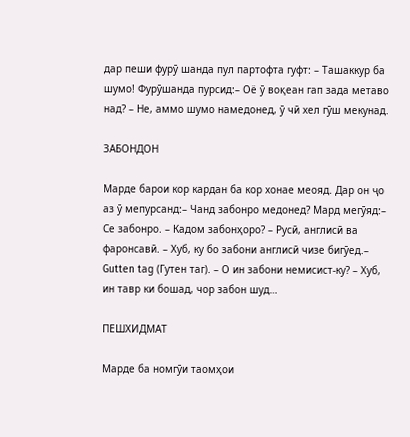дар пеши фурӯ шанда пул партофта гуфт: – Ташаккур ба шумо! Фурӯшанда пурсид:– Оё ӯ воқеан гап зада метаво над? – Не, аммо шумо намедонед, ӯ чӣ хел гӯш мекунад.

ЗАБОНДОН

Марде барои кор кардан ба кор хонае меояд. Дар он ҷо аз ӯ мепурсанд:– Чанд забонро медонед? Мард мегӯяд:– Се забонро. – Кадом забонҳоро? – Русӣ, англисӣ ва фаронсавӣ. – Хуб, ку бо забони англисӣ чизе бигӯед.– Guttеn tаg (Гутен таг). – О ин забони немисист-ку? – Хуб, ин тавр ки бошад, чор забон шуд…

ПЕШХИДМАТ

Марде ба номгӯи таомҳои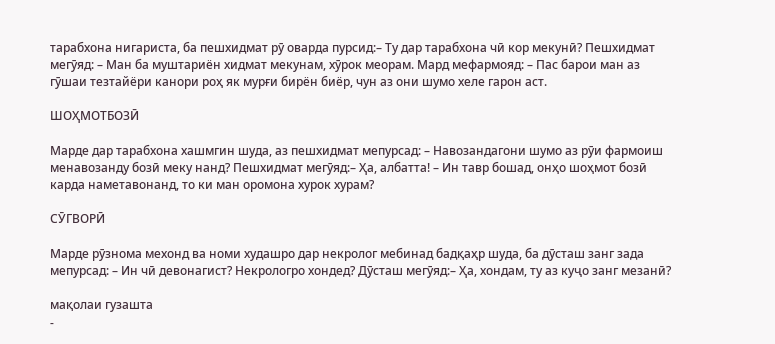тарабхона нигариста, ба пешхидмат рӯ оварда пурсид:– Ту дар тарабхона чӣ кор мекунӣ? Пешхидмат мегӯяд: – Ман ба муштариён хидмат мекунам, хӯрок меорам. Мард мефармояд: – Пас барои ман аз гӯшаи тезтайёри канори роҳ як мурғи бирён биёр, чун аз они шумо хеле гарон аст.

ШОҲМОТБОЗӢ

Марде дар тарабхона хашмгин шуда, аз пешхидмат мепурсад: – Навозандагони шумо аз рӯи фармоиш менавозанду бозӣ меку нанд? Пешхидмат мегӯяд:– Ҳа, албатта! – Ин тавр бошад, онҳо шоҳмот бозӣ карда наметавонанд, то ки ман оромона хурок хурам?

СӮГВОРӢ

Марде рӯзнома мехонд ва номи худашро дар некролог мебинад бадқаҳр шуда, ба дӯсташ занг зада мепурсад: – Ин чӣ девонагист? Некрологро хондед? Дӯсташ мегӯяд:– Ҳа, хондам, ту аз куҷо занг мезанӣ?

мақолаи гузашта
-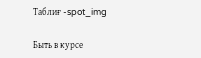Таблиғ -spot_img

Быть в курсе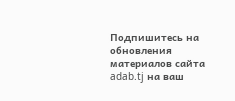Подпишитесь на обновления материалов сайта adab.tj на ваш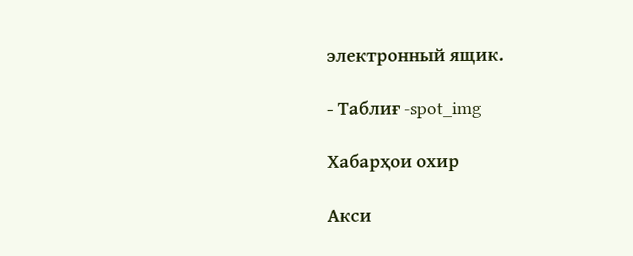электронный ящик.

- Таблиғ -spot_img

Хабарҳои охир

Акси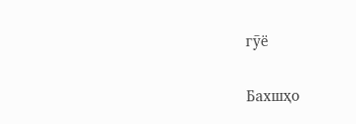гӯё

Бахшҳо